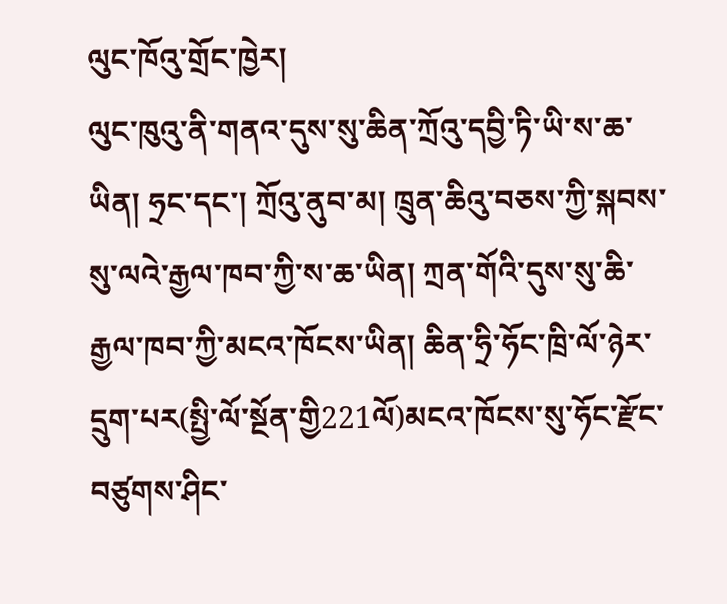ལུང་ཁོའུ་གྲོང་ཁྱེར།
ལུང་ཁུའུ་ནི་གནའ་དུས་སུ་ཆིན་ཀྲོའུ་དབྱི་ཏི་ཡི་ས་ཆ་ཡིན། ཧྲང་དང་། ཀྲོའུ་ནུབ་མ། ཁྲུན་ཆིའུ་བཅས་ཀྱི་སྐབས་སུ་ལའེ་རྒྱལ་ཁབ་ཀྱི་ས་ཆ་ཡིན། ཀྲན་གོའི་དུས་སུ་ཆི་རྒྱལ་ཁབ་ཀྱི་མངའ་ཁོངས་ཡིན། ཆིན་ཧྲི་ཧོང་ཁྲི་ལོ་ཉེར་དྲུག་པར(སྤྱི་ལོ་སྔོན་གྱི221ལོ)མངའ་ཁོངས་སུ་ཧོང་རྫོང་བཙུགས་ཤིང་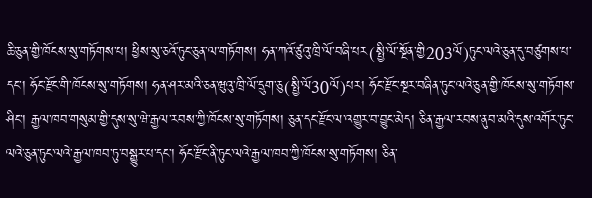ཆི་ཅུན་གྱི་ཁོངས་སུ་གཏོགས་པ། ཕྱིས་སུ་ཅའོ་ཏུང་ཅུན་ལ་གཏོགས། ཧན་ཀའོ་ཙུའུ་ཁྲི་ལོ་བཞི་པར(སྤྱི་ལོ་སྔོན་གྱི203ལོ)ཏུང་ལའེ་ཅུན་དུ་བཙུགས་པ་དང་། ཧོང་རྫོང་གི་ཁོངས་སུ་གཏོགས། ཧན་ཤར་མའི་ཅན་ཝུའུ་ཁྲི་ལོ་དྲུག་ཅུ(སྤྱི་ལོ30ལོ)པར། ཧོང་རྫོང་སྔར་བཞིན་ཏུང་ལའེ་ཅུན་གྱི་ཁོངས་སུ་གཏོགས་ཤིང་། རྒྱལ་ཁབ་གསུམ་གྱི་དུས་སུ་ཝེ་རྒྱལ་རབས་ཀྱི་ཁོངས་སུ་གཏོགས། ཅུན་དང་རྫོང་ལ་འགྱུར་བ་བྱུང་མེད། ཅིན་རྒྱལ་རབས་ནུབ་མའི་དུས་འགོར་ཏུང་ལའེ་ཅུན་ཏུང་ལའེ་རྒྱལ་ཁབ་ཏུ་བསྒྱུར་པ་དང་། ཧོང་རྫོང་ནི་ཏུང་ལའེ་རྒྱལ་ཁབ་ཀྱི་ཁོངས་སུ་གཏོགས། ཅིན་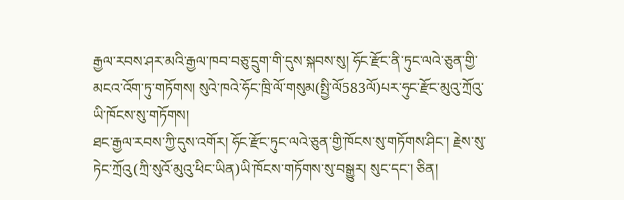རྒྱལ་རབས་ཤར་མའི་རྒྱལ་ཁབ་བཅུ་དྲུག་གི་དུས་སྐབས་སུ། ཧོང་རྫོང་ནི་ཏུང་ལའེ་ཅུན་གྱི་མངའ་འོག་ཏུ་གཏོགས། སུའེ་ཁའེ་ཧོང་ཁྲི་ལོ་གསུམ(སྤྱི་ལོ583ལོ)པར་ཧུང་རྫོང་མུའུ་ཀྲོའུ་ཡི་ཁོངས་སུ་གཏོགས།
ཐང་རྒྱལ་རབས་ཀྱི་དུས་འགོར། ཧོང་རྫོང་ཏུང་ལའེ་ཅུན་གྱི་ཁོངས་སུ་གཏོགས་ཤིང་། རྗེས་སུ་ཏེང་ཀྲོའུ(ཀྲི་སུའོ་མུའུ་ཕིང་ཡིན)ཡི་ཁོངས་གཏོགས་སུ་བསྒྱུར། སུང་དང་། ཅིན།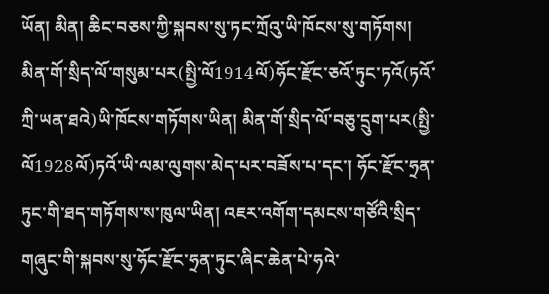ཡོན། མིན། ཆིང་བཅས་ཀྱི་སྐབས་སུ་ཏང་ཀྲོའུ་ཡི་ཁོངས་སུ་གཏོགས། མིན་གོ་སྲིད་ལོ་གསུམ་པར(སྤྱི་ལོ1914ལོ)ཧོང་རྫོང་ཅའོ་ཏུང་ཏའོ(ཏའོ་ཀྲི་ཡན་ཐའེ)ཡི་ཁོངས་གཏོགས་ཡིན། མིན་གོ་སྲིད་ལོ་བཅུ་དྲུག་པར(སྤྱི་ལོ1928ལོ)ཏའོ་ཡི་ལམ་ལུགས་མེད་པར་བཟོས་པ་དང་། ཧོང་རྫོང་ཧྲན་ཏུང་གི་ཐད་གཏོགས་ས་ཁུལ་ཡིན། འཇར་འགོག་དམངས་གཙོའི་སྲིད་གཞུང་གི་སྐབས་སུ་ཧོང་རྫོང་ཧྲན་ཏུང་ཞིང་ཆེན་པེ་ཧའེ་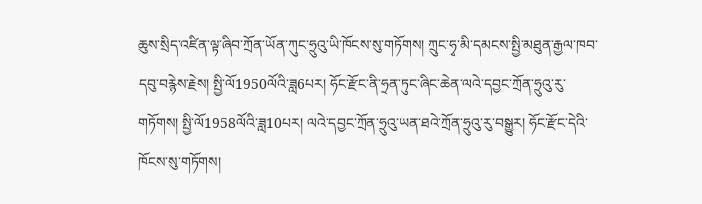ཆུས་སྲིད་འཛིན་ལྟ་ཞིབ་ཀྲོན་ཡོན་ཀུང་ཧྲུའུ་ཡི་ཁོངས་སུ་གཏོགས། ཀྲུང་ཧྭ་མི་དམངས་སྤྱི་མཐུན་རྒྱལ་ཁབ་དབུ་བརྙེས་རྗེས། སྤྱི་ལོ1950ལོའི་ཟླ6པར། ཧོང་རྫོང་ནི་ཧྲན་ཏུང་ཞིང་ཆེན་ལའེ་དབྱང་ཀྲོན་ཧྲུའུ་རུ་གཏོགས། སྤྱི་ལོ1958ལོའི་ཟླ10པར། ལའེ་དབྱང་ཀྲོན་ཧྲུའུ་ཡན་ཐའེ་ཀྲོན་ཧྲུའུ་རུ་བསྒྱུར། ཧོང་རྫོང་དེའི་ཁོངས་སུ་གཏོགས།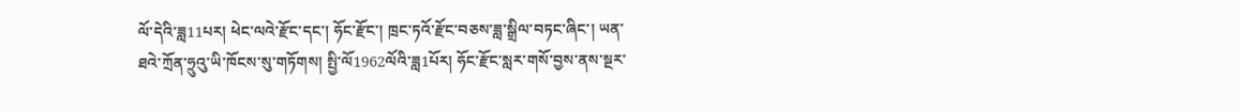ལོ་དེའི་ཟླ11པར། ཕེང་ལའེ་རྫོང་དང་། ཧོང་རྫོང་། ཁྲང་ཏའོ་རྫོང་བཅས་ཟླ་སྒྲིལ་བཏང་ཞིང་། ཡན་ཐའེ་ཀྲོན་ཧྲུའུ་ཡི་ཁོངས་སུ་གཏོགས། སྤྱི་ལོ1962ལོའི་ཟླ1པོར། ཧོང་རྫོང་སླར་གསོ་བྱས་ནས་སྔར་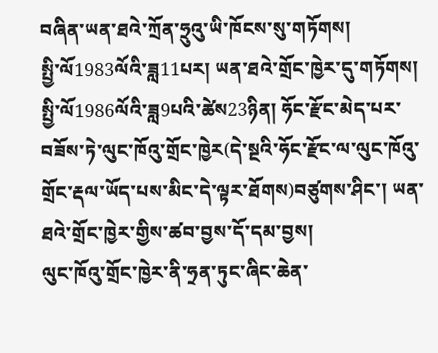བཞིན་ཡན་ཐའེ་ཀྲོན་ཧྲུའུ་ཡི་ཁོངས་སུ་གཏོགས།
སྤྱི་ལོ1983ལོའི་ཟླ11པར། ཡན་ཐའེ་གྲོང་ཁྱེར་དུ་གཏོགས། སྤྱི་ལོ1986ལོའི་ཟླ9པའི་ཚེས23ཉིན། ཧོང་རྫོང་མེད་པར་བཟོས་ཏེ་ལུང་ཁོའུ་གྲོང་ཁྱེར(དེ་སྔའི་ཧོང་རྫོང་ལ་ལུང་ཁོའུ་གྲོང་རྡལ་ཡོད་པས་མིང་དེ་ལྟར་ཐོགས)བཙུགས་ཤིང་། ཡན་ཐའེ་གྲོང་ཁྱེར་གྱིས་ཚབ་བྱས་དོ་དམ་བྱས།
ལུང་ཁོའུ་གྲོང་ཁྱེར་ནི་ཧྲན་ཏུང་ཞིང་ཆེན་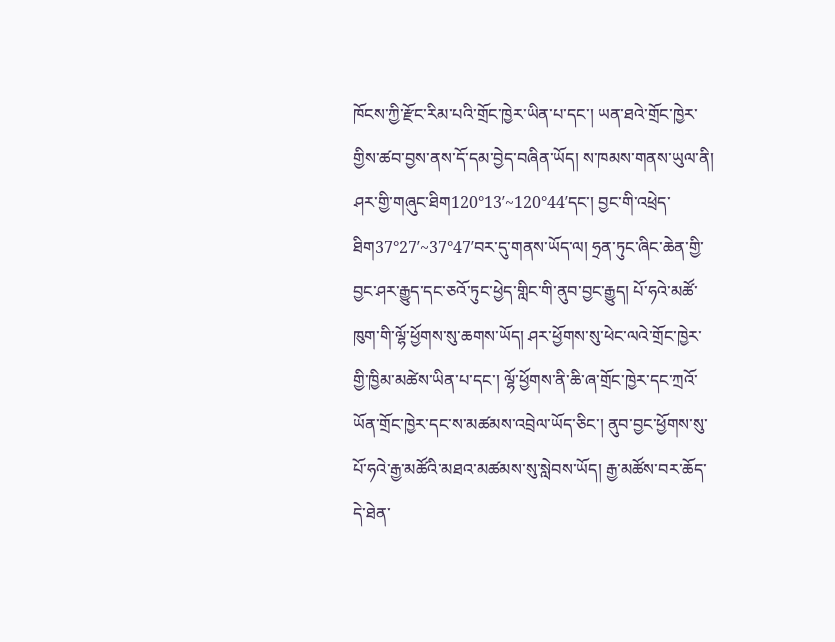ཁོངས་ཀྱི་རྫོང་རིམ་པའི་གྲོང་ཁྱེར་ཡིན་པ་དང་། ཡན་ཐའེ་གྲོང་ཁྱེར་གྱིས་ཚབ་བྱས་ནས་དོ་དམ་བྱེད་བཞིན་ཡོད། ས་ཁམས་གནས་ཡུལ་ནི། ཤར་གྱི་གཞུང་ཐིག120°13′~120°44′དང་། བྱང་གི་འཕྲེད་ཐིག37°27′~37°47′བར་དུ་གནས་ཡོད་ལ། ཧྲན་ཏུང་ཞིང་ཆེན་གྱི་བྱང་ཤར་རྒྱུད་དང་ཅའོ་ཏུང་ཕྱེད་གླིང་གི་ནུབ་བྱང་རྒྱུད། པོ་ཧའེ་མཚོ་ཁུག་གི་ལྷོ་ཕྱོགས་སུ་ཆགས་ཡོད། ཤར་ཕྱོགས་སུ་ཕེང་ལའེ་གྲོང་ཁྱེར་གྱི་ཁྱིམ་མཚེས་ཡིན་པ་དང་། ལྷོ་ཕྱོགས་ནི་ཆི་ཞ་གྲོང་ཁྱེར་དང་ཀྲའོ་ཡོན་གྲོང་ཁྱེར་དང་ས་མཚམས་འབྲེལ་ཡོད་ཅིང་། ནུབ་བྱང་ཕྱོགས་སུ་པོ་ཧའེ་རྒྱ་མཚོའི་མཐའ་མཚམས་སུ་སླེབས་ཡོད། རྒྱ་མཚོས་བར་ཆོད་དེ་ཐེན་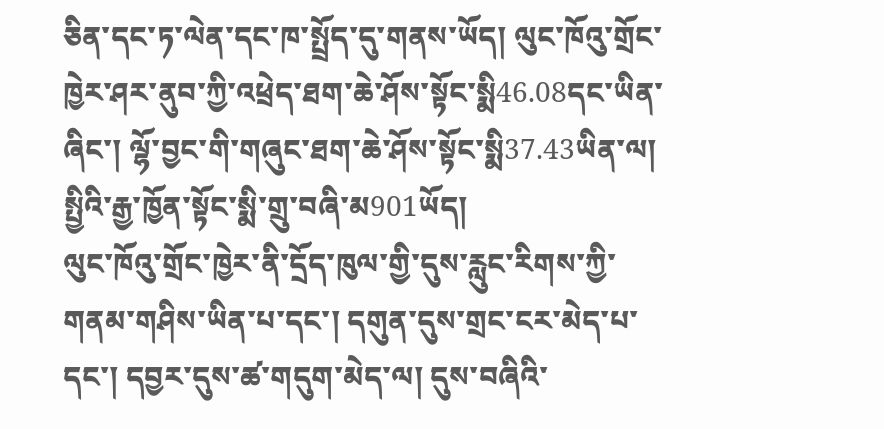ཅིན་དང་ཏ་ལེན་དང་ཁ་སྤྲོད་དུ་གནས་ཡོད། ལུང་ཁོའུ་གྲོང་ཁྱེར་ཤར་ནུབ་ཀྱི་འཕྲེད་ཐག་ཆེ་ཤོས་སྟོང་སྨི46.08དང་ཡིན་ཞིང་། ལྷོ་བྱང་གི་གཞུང་ཐག་ཆེ་ཤོས་སྟོང་སྨི37.43ཡིན་ལ། སྤྱིའི་རྒྱ་ཁྱོན་སྟོང་སྨི་གྲུ་བཞི་མ901ཡོད།
ལུང་ཁོའུ་གྲོང་ཁྱེར་ནི་དྲོད་ཁུལ་གྱི་དུས་རླུང་རིགས་ཀྱི་གནམ་གཤིས་ཡིན་པ་དང་། དགུན་དུས་གྲང་ངར་མེད་པ་དང་། དབྱར་དུས་ཚ་གདུག་མེད་ལ། དུས་བཞིའི་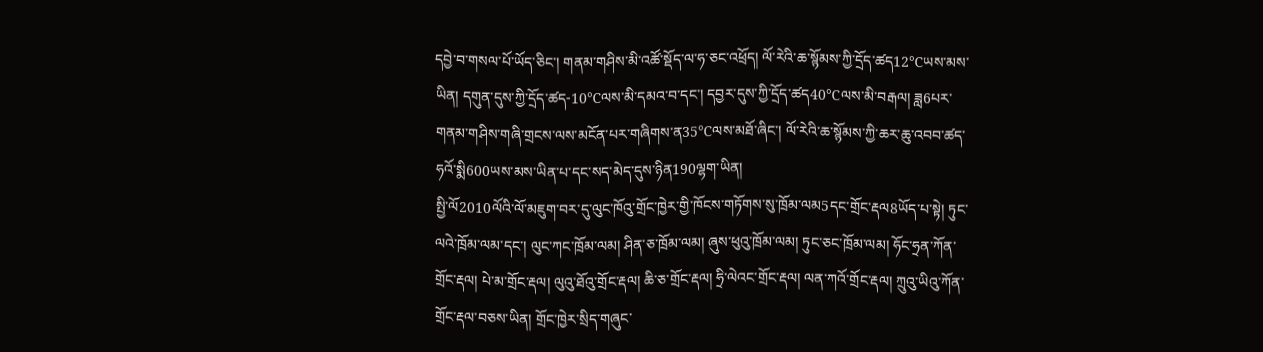དབྱེ་བ་གསལ་པོ་ཡོད་ཅིང་། གནམ་གཤིས་མི་འཚོ་སྡོད་ལ་ཧ་ཅང་འཕྲོད། ལོ་རེའི་ཆ་སྙོམས་ཀྱི་དྲོད་ཚད12℃ཡས་མས་ཡིན། དགུན་དུས་ཀྱི་དྲོད་ཚད-10℃ལས་མི་དམའ་བ་དང་། དབྱར་དུས་ཀྱི་དྲོད་ཚད40℃ལས་མི་བརྒལ། ཟླ6པར་གནམ་གཤིས་གཞི་གྲངས་ལས་མངོན་པར་གཞིགས་ན35℃ལས་མཐོ་ཞིང་། ལོ་རེའི་ཆ་སྙོམས་ཀྱི་ཆར་ཆུ་འབབ་ཚད་ཧའོ་སྨི600ཡས་མས་ཡིན་པ་དང་སད་མེད་དུས་ཉིན190ལྷག་ཡིན།
སྤྱི་ལོ2010ལོའི་ལོ་མཇུག་བར་དུ་ལུང་ཁོའུ་གྲོང་ཁྱེར་གྱི་ཁོངས་གཏོགས་སུ་ཁྲོམ་ལམ5དང་གྲོང་རྡལ8ཡོད་པ་སྟེ། ཏུང་ལའེ་ཁྲོམ་ལམ་དང་། ལུང་ཀང་ཁྲོམ་ལམ། ཤིན་ཅ་ཁྲོམ་ལམ། ཞུས་ཕུའུ་ཁྲོམ་ལམ། ཏུང་ཅང་ཁྲོམ་ལམ། ཧོང་ཧྲན་ཀོན་གྲོང་རྡལ། པེ་མ་གྲོང་རྡལ། ལུའུ་ཐོའུ་གྲོང་རྡལ། ཆི་ཅ་གྲོང་རྡལ། ཧྲི་ལེའང་གྲོང་རྡལ། ལན་ཀའོ་གྲོང་རྡལ། ཀྲུའུ་ཡིའུ་ཀོན་གྲོང་རྡལ་བཅས་ཡིན། གྲོང་ཁྱེར་སྲིད་གཞུང་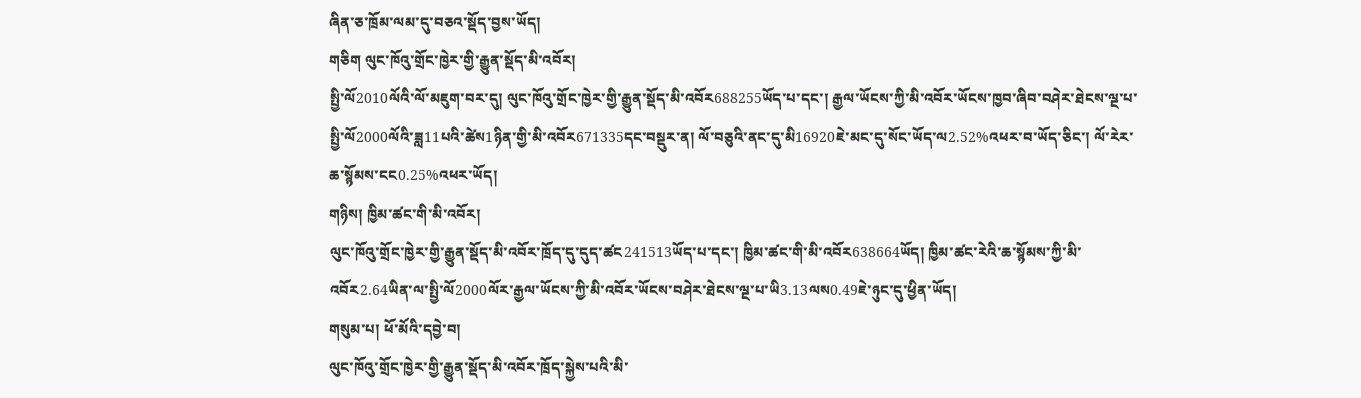ཞིན་ཅ་ཁྲོམ་ལམ་དུ་བཅའ་སྡོད་བྱས་ཡོད།
གཅིག ལུང་ཁོའུ་གྲོང་ཁྱེར་གྱི་རྒྱུན་སྡོད་མི་འབོར།
སྤྱི་ལོ2010ལོའི་ལོ་མཇུག་བར་དུ། ལུང་ཁོའུ་གྲོང་ཁྱེར་གྱི་རྒྱུན་སྡོད་མི་འབོར688255ཡོད་པ་དང་། རྒྱལ་ཡོངས་ཀྱི་མི་འབོར་ཡོངས་ཁྱབ་ཞིབ་བཤེར་ཐེངས་ལྔ་པ་སྤྱི་ལོ2000ལོའི་ཟླ11པའི་ཚེས1ཉིན་གྱི་མི་འབོར671335དང་བསྡུར་ན། ལོ་བཅུའི་ནང་དུ་མི16920ཇེ་མང་དུ་སོང་ཡོད་ལ2.52%འཕར་བ་ཡོད་ཅིང་། ལོ་རེར་ཆ་སྙོམས་ངང0.25%འཕར་ཡོད།
གཉིས། ཁྱིམ་ཚང་གི་མི་འབོར།
ལུང་ཁོའུ་གྲོང་ཁྱེར་གྱི་རྒྱུན་སྡོད་མི་འབོར་ཁྲོད་དུ་དུད་ཚང241513ཡོད་པ་དང་། ཁྱིམ་ཚང་གི་མི་འབོར638664ཡོད། ཁྱིམ་ཚང་རེའི་ཆ་སྙོམས་ཀྱི་མི་འབོར2.64ཡིན་ལ་སྤྱི་ལོ2000ལོར་རྒྱལ་ཡོངས་ཀྱི་མི་འབོར་ཡོངས་བཤེར་ཐེངས་ལྔ་པ་ཡི3.13ལས0.49ཇེ་ཉུང་དུ་ཕྱིན་ཡོད།
གསུམ་པ། ཕོ་མོའི་དབྱེ་བ།
ལུང་ཁོའུ་གྲོང་ཁྱེར་གྱི་རྒྱུན་སྡོད་མི་འབོར་ཁྲོད་སྐྱེས་པའི་མི་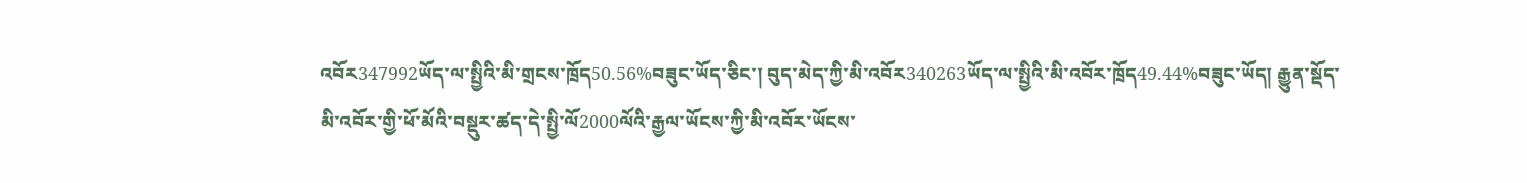འབོར347992ཡོད་ལ་སྤྱིའི་མི་གྲངས་ཁྲོད50.56%བཟུང་ཡོད་ཅིང་། བུད་མེད་ཀྱི་མི་འབོར340263ཡོད་ལ་སྤྱིའི་མི་འབོར་ཁྲོད49.44%བཟུང་ཡོད། རྒྱུན་སྡོད་མི་འབོར་གྱི་ཕོ་མོའི་བསྡུར་ཚད་དེ་སྤྱི་ལོ2000ལོའི་རྒྱལ་ཡོངས་ཀྱི་མི་འབོར་ཡོངས་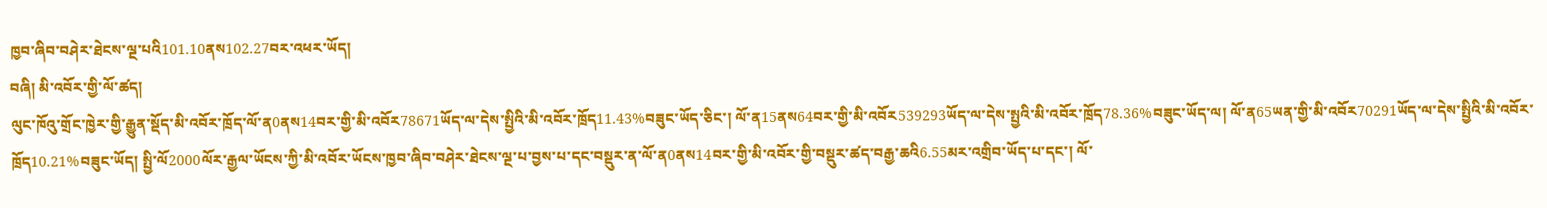ཁྱབ་ཞིབ་བཤེར་ཐེངས་ལྔ་པའི101.10ནས102.27བར་འཕར་ཡོད།
བཞི། མི་འབོར་གྱི་ལོ་ཚད།
ལུང་ཁོའུ་གྲོང་ཁྱེར་གྱི་རྒྱུན་སྡོད་མི་འབོར་ཁྲོད་ལོ་ན0ནས14བར་གྱི་མི་འབོར78671ཡོད་ལ་དེས་སྤྱིའི་མི་འབོར་ཁྲོད11.43%བཟུང་ཡོད་ཅིང་། ལོ་ན15ནས64བར་གྱི་མི་འབོར539293ཡོད་ལ་དེས་སྤྱའི་མི་འབོར་ཁྲོད78.36%བཟུང་ཡོད་ལ། ལོ་ན65ཡན་གྱི་མི་འབོར70291ཡོད་ལ་དེས་སྤྱིའི་མི་འབོར་ཁྲོད10.21%བཟུང་ཡོད། སྤྱི་ལོ2000ལོར་རྒྱལ་ཡོངས་ཀྱི་མི་འབོར་ཡོངས་ཁྱབ་ཞིབ་བཤེར་ཐེངས་ལྔ་པ་བྱས་པ་དང་བསྡུར་ན་ལོ་ན0ནས14བར་གྱི་མི་འབོར་གྱི་བསྡུར་ཚད་བརྒྱ་ཆའི6.55མར་འགྲིབ་ཡོད་པ་དང་། ལོ་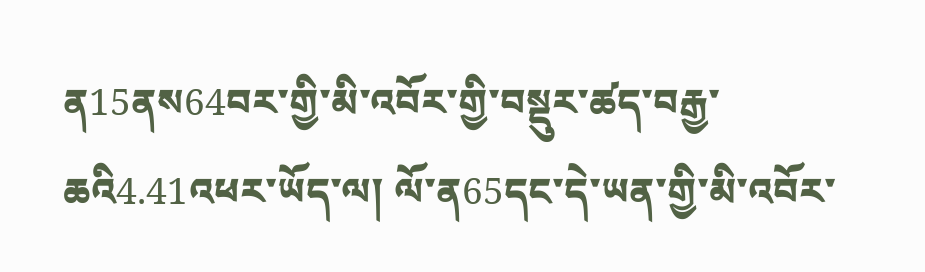ན15ནས64བར་གྱི་མི་འབོར་གྱི་བསྡུར་ཚད་བརྒྱ་ཆའི4.41འཕར་ཡོད་ལ། ལོ་ན65དང་དེ་ཡན་གྱི་མི་འབོར་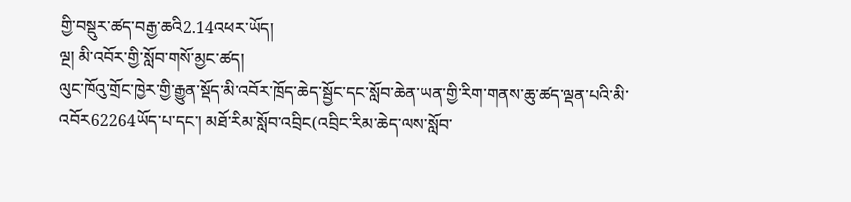གྱི་བསྡུར་ཚད་བརྒྱ་ཆའི2.14འཕར་ཡོད།
ལྔ། མི་འབོར་གྱི་སློབ་གསོ་མྱང་ཚད།
ལུང་ཁོའུ་གྲོང་ཁྱེར་གྱི་རྒྱུན་སྡོད་མི་འབོར་ཁྲོད་ཆེད་སྦྱོང་དང་སློབ་ཆེན་ཡན་གྱི་རིག་གནས་ཆུ་ཚད་ལྡན་པའི་མི་འབོར62264ཡོད་པ་དང་། མཐོ་རིམ་སློབ་འབྲིང(འབྲིང་རིམ་ཆེད་ལས་སློབ་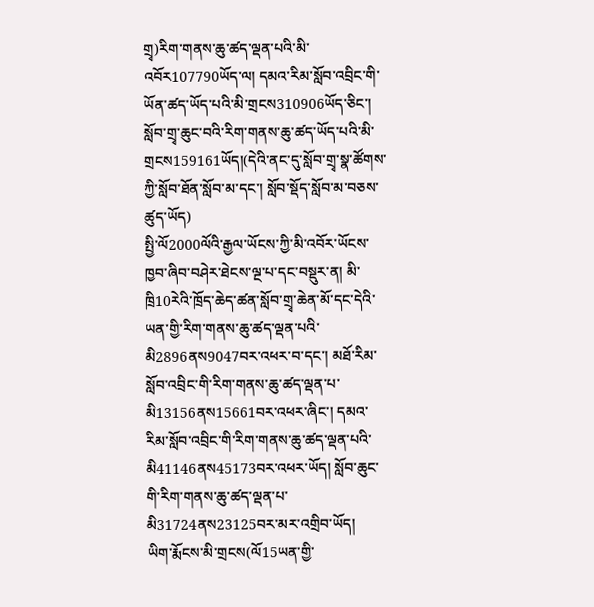གྲྭ)རིག་གནས་ཆུ་ཚད་ལྡན་པའི་མི་འབོར107790ཡོད་ལ། དམའ་རིམ་སློབ་འབྲིང་གི་ཡོན་ཚད་ཡོད་པའི་མི་གྲངས310906ཡོད་ཅིང་། སློབ་གྲྭ་ཆུང་བའི་རིག་གནས་ཆུ་ཚད་ཡོད་པའི་མི་གྲངས159161ཡོད།(དེའི་ནང་དུ་སློབ་གྲྭ་སྣ་ཚོགས་ཀྱི་སློབ་ཐོན་སློབ་མ་དང་། སློབ་སྡོད་སློབ་མ་བཅས་ཚུད་ཡོད)
སྤྱི་ལོ2000ལོའི་རྒྱལ་ཡོངས་ཀྱི་མི་འབོར་ཡོངས་ཁྱབ་ཞིབ་བཤེར་ཐེངས་ལྔ་པ་དང་བསྡུར་ན། མི་ཁྲི10རེའི་ཁྲོད་ཆེད་ཚན་སློབ་གྲྭ་ཆེན་མོ་དང་དེའི་ཡན་གྱི་རིག་གནས་ཆུ་ཚད་ལྡན་པའི་མི2896ནས9047བར་འཕར་བ་དང་། མཐོ་རིམ་སློབ་འབྲིང་གི་རིག་གནས་ཆུ་ཚད་ལྡན་པ་མི13156ནས15661བར་འཕར་ཞིང་། དམའ་རིམ་སློབ་འབྲིང་གི་རིག་གནས་ཆུ་ཚད་ལྡན་པའི་མི41146ནས45173བར་འཕར་ཡོད། སློབ་ཆུང་གི་རིག་གནས་ཆུ་ཚད་ལྡན་པ་མི31724ནས23125བར་མར་འགྲིབ་ཡོད།
ཡིག་རྨོངས་མི་གྲངས(ལོ15ཡན་གྱི་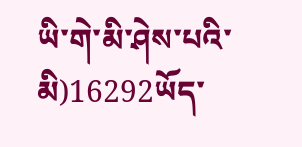ཡི་གེ་མི་ཤེས་པའི་མི)16292ཡོད་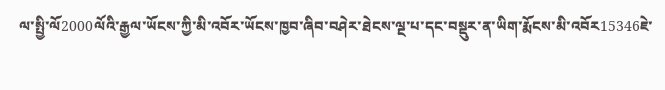ལ་སྤྱི་ལོ2000ལོའི་རྒྱལ་ཡོངས་ཀྱི་མི་འབོར་ཡོངས་ཁྱབ་ཞིབ་བཤེར་ཐེངས་ལྔ་པ་དང་བསྡུར་ན་ཡིག་རྨོངས་མི་འབོར15346ཇེ་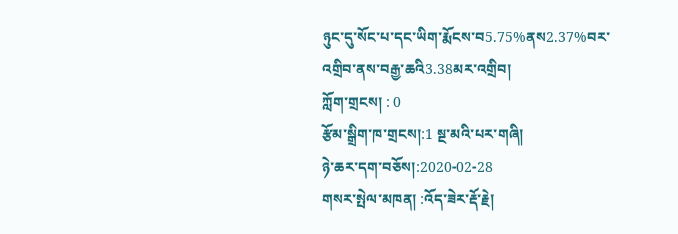ཉུང་དུ་སོང་པ་དང་ཡིག་རྨོངས་བ5.75%ནས2.37%བར་འགྲིབ་ནས་བརྒྱ་ཆའི3.38མར་འགྲིབ།
ཀློག་གྲངས། : 0
རྩོམ་སྒྲིག་ཁ་གྲངས།:1 སྔ་མའི་པར་གཞི།
ཉེ་ཆར་དག་བཅོས།:2020-02-28
གསར་སྤེལ་མཁན། :འོད་ཟེར་རྡོ་རྗེ།